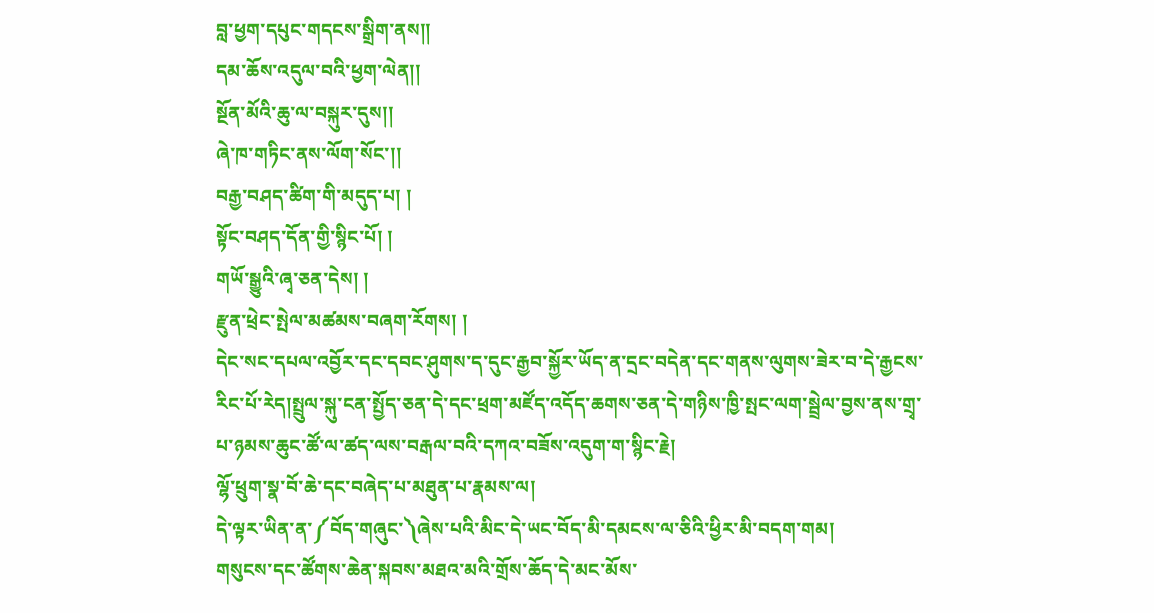བླ་ཕྱག་དཔུང་གདངས་སྒྲིག་ནས།།
དམ་ཆོས་འདུལ་བའི་ཕྱག་ལེན།།
སྔོན་མོའི་ཆུ་ལ་བསྐུར་དུས།།
ཞེ་ཁ་གཏིང་ནས་ལོག་སོང་།།
བརྒྱ་བཤད་ཚིག་གི་མདུད་པ། །
སྟོང་བཤད་དོན་གྱི་སྙིང་པོ། །
གཡོ་སྒྱུའི་ཞྭ་ཅན་དེས། །
རྫུན་ཕྲེང་སྤེལ་མཚམས་བཞག་རོགས། །
དེང་སང་དཔལ་འབྱོར་དང་དབང་ཤུགས་ད་དུང་རྒྱབ་སྐྱོར་ཡོད་ན་དྲང་བདེན་དང་གནས་ལུགས་ཟེར་བ་དེ་རྒྱངས་རིང་པོ་རེད།སྤྲུལ་སྐུ་ངན་སྤྱོད་ཅན་དེ་དང་ཕྲག་མཛོད་འདོད་ཆགས་ཅན་དེ་གཉིས་ཁྱི་སྤང་ལག་སྦྲེལ་བྱས་ནས་གྲྭ་པ་ཉམས་ཆུང་ཚོ་ལ་ཚད་ལས་བརྒལ་བའི་དཀའ་བཟོས་འདུག་ག་སྙིང་རྗེ།
ལྷོ་ཕྲུག་སྣ་བོ་ཆེ་དང་བཞེད་པ་མཐུན་པ་རྣམས་ལ།
དེ་ལྟར་ཡིན་ན་༼བོད་གཞུང་༽ཞེས་པའི་མིང་དེ་ཡང་བོད་མི་དམངས་ལ་ཅིའི་ཕྱིར་མི་བདག་གམ།
གསུངས་དང་ཚོགས་ཆེན་སྐབས་མཐའ་མའི་གྲོས་ཆོད་དེ་མང་མོས་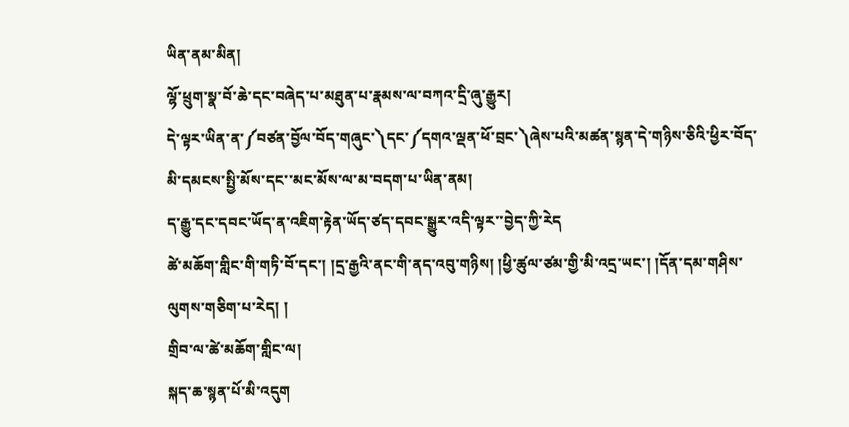ཡིན་ནམ་མིན།
ལྷོ་ཕྲུག་སྣ་བོ་ཆེ་དང་བཞེད་པ་མཐུན་པ་རྣམས་ལ་བཀའ་དྲི་ཞུ་རྒྱུར།
དེ་ལྟར་ཡིན་ན་༼བཙན་བྱོལ་བོད་གཞུང་༽དང་༼དགའ་ལྡན་ཕོ་བྲང་༽ཞེས་པའི་མཚན་སྙན་དེ་གཉིས་ཅིའི་ཕྱིར་བོད་མི་དམངས་སྤྱི་མོས་དང་་མང་མོས་ལ་མ་བདག་པ་ཡིན་ནམ།
ད་རྒྱུ་དང་དབང་ཡོད་ན་འཇིག་རྟེན་ཡོད་ཙད་དབང་སྒྱུར་འདི་ལྟར་་བྱེད་ཀྱི་རེད
ཚེ་མཆོག་གླིང་གི་གཏི་བོ་དང་། །དྲ་རྒྱའི་ནང་གི་ནད་འབུ་གཉིས། །ཕྱི་ཚུལ་ཙམ་གྱི་མི་འདྲ་ཡང་། །དོན་དམ་གཤིས་ལུགས་གཅིག་པ་རེད། །
གྲིབ་ལ་ཚེ་མཆོག་གླིང་ལ།
སྐད་ཆ་སྙན་པོ་མི་འདུག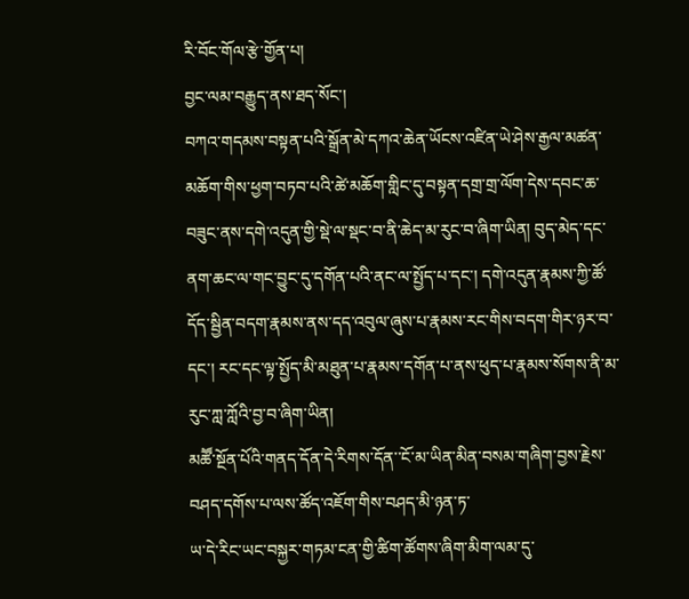རི་བོང་གོལ་རྩེ་གྱོན་པ།
བྱང་ལམ་བརྒྱུད་ནས་ཐད་སོང་།
བཀའ་གདམས་བསྟན་པའི་སྒྲོན་མེ་དཀའ་ཆེན་ཡོངས་འཛིན་ཡེ་ཤེས་རྒྱལ་མཚན་མཆོག་གིས་ཕྱག་བཏབ་པའི་ཚེ་མཆོག་གླིང་དུ་བསྟན་དགྲ་གྲ་ལོག་དེས་དབང་ཆ་བཟུང་ནས་དགེ་འདུན་གྱི་སྡེ་ལ་སྡང་བ་ནི་ཆེད་མ་རུང་བ་ཞིག་ཡིན། བུད་མེད་དང་ནག་ཆང་ལ་གང་བྱུང་དུ་དགོན་པའི་ནང་ལ་སྤྱོད་པ་དང་། དགེ་འདུན་རྣམས་ཀྱི་ཚོ་དོད་སྦྱིན་བདག་རྣམས་ནས་དད་འབུལ་ཞུས་པ་རྣམས་རང་གིས་བདག་གིར་ཉར་བ་དང་། རང་དང་ལྟ་སྤྱོད་མི་མཐུན་པ་རྣམས་དགོན་པ་ནས་ཕུད་པ་རྣམས་སོགས་ནི་མ་རུང་ཀླ་ཀློའི་བྱ་བ་ཞིག་ཡིན།
མཚཽ་སྔོན་པོའི་གནད་དོན་དེ་རིགས་དོན་་ངོ་མ་ཡིན་མིན་བསམ་གཞིག་བྱས་རྗེས་བཤད་དགོས་པ་ལས་ཚོད་འཇོག་གིས་བཤད་མི་ཉན་ཏ་
ཡ་དེ་རིང་ཡང་བསྐྱར་གཏམ་ངན་གྱི་ཚིག་ཚོགས་ཞིག་མིག་ལམ་དུ་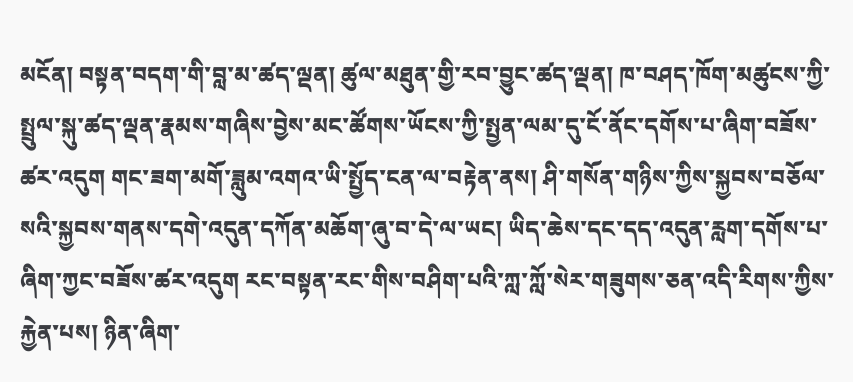མངོན། བསྟན་བདག་གི་བླ་མ་ཚད་ལྡན། ཚུལ་མཐུན་གྱི་རབ་བྱུང་ཚད་ལྡན། ཁ་བཤད་ཁོག་མཚུངས་ཀྱི་སྤྲུལ་སྐུ་ཚད་ལྡན་རྣམས་གཞིས་བྱེས་མང་ཚོགས་ཡོངས་ཀྱི་སྤྱན་ལམ་དུ་ངོ་ནོང་དགོས་པ་ཞིག་བཟོས་ཚར་འདུག གང་ཟག་མགོ་ཟླུམ་འགའ་ཡི་སྤྱོད་ངན་ལ་བརྟེན་ནས། ཤི་གསོན་གཉིས་ཀྱིས་སྐྱབས་བཅོལ་སའི་སྐྱབས་གནས་དགེ་འདུན་དཀོན་མཆོག་ཞུ་བ་དེ་ལ་ཡང། ཡིད་ཆེས་དང་དད་འདུན་རླག་དགོས་པ་ཞིག་ཀྱང་བཟོས་ཚར་འདུག རང་བསྟན་རང་གིས་བཤིག་པའི་ཀླ་ཀློ་སེར་གཟུགས་ཅན་འདི་རིགས་ཀྱིས་རྐྱེན་པས། ཉིན་ཞིག་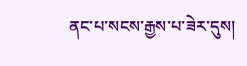ནང་པ་སངས་རྒྱས་པ་ཟེར་དུས།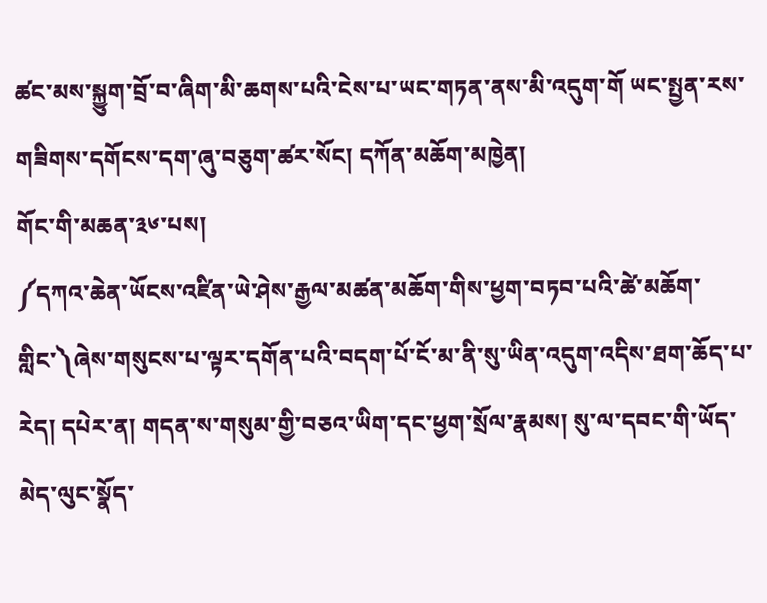ཚང་མས་སྐྱུག་བྲོ་བ་ཞིག་མི་ཆགས་པའི་ངེས་པ་ཡང་གཏན་ནས་མི་འདུག་གོ ཡང་སྤྱན་རས་གཟིགས་དགོངས་དག་ཞུ་བཅུག་ཚར་སོང། དཀོན་མཆོག་མཁྱེན།
གོང་གི་མཆན་༣༦་པས།
༼དཀའ་ཆེན་ཡོངས་འཛིན་ཡེ་ཤེས་རྒྱལ་མཚན་མཆོག་གིས་ཕྱག་བཏབ་པའི་ཚེ་མཆོག་གླིང་༽ཞེས་གསུངས་པ་ལྟར་དགོན་པའི་བདག་པོ་ངོ་མ་ནི་སུ་ཡིན་འདུག་འདིས་ཐག་ཆོད་པ་རེད། དཔེར་ན། གདན་ས་གསུམ་གྱི་བཅའ་ཡིག་དང་ཕྱག་སྲོལ་རྣམས། སུ་ལ་དབང་གི་ཡོད་མེད་ལུང་སྣོད་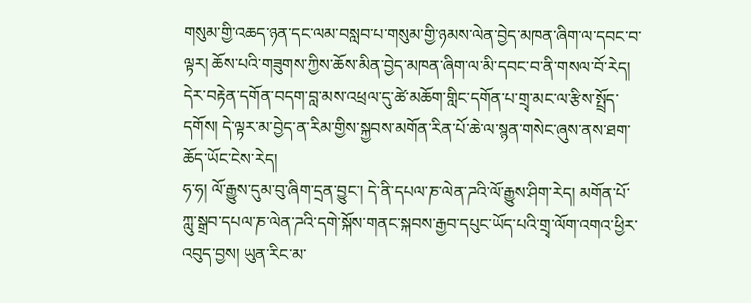གསུམ་གྱི་འཆད་ཉན་དང་ལམ་བསླབ་པ་གསུམ་གྱི་ཉམས་ལེན་བྱེད་མཁན་ཞིག་ལ་དབང་བ་ལྟར། ཆོས་པའི་གཟུགས་ཀྱིས་ཆོས་མིན་བྱེད་མཁན་ཞིག་ལ་མི་དབང་བ་ནི་གསལ་བོ་རེད། དེར་བརྟེན་དགོན་བདག་བླ་མས་འཕྲལ་དུ་ཚེ་མཆོག་གླིང་དགོན་པ་གྲྭ་མང་ལ་རྩིས་སྤྲོད་དགོས། དེ་ལྟར་མ་བྱེད་ན་རིམ་གྱིས་སྐྱབས་མགོན་རིན་པོ་ཆེ་ལ་སྙན་གསེང་ཞུས་ནས་ཐག་ཆོད་ཡོང་ངེས་རེད།
ཧ་ཧ། ལོ་རྒྱུས་དུམ་བུ་ཞིག་དྲན་བྱུང་། དེ་ནི་དཔལ་ཎ་ལེན་ཌའི་ལོ་རྒྱུས་ཤིག་རེད། མགོན་པོ་ཀླུ་སྒྲབ་དཔལ་ཎ་ལེན་ཌའི་དགེ་སྐོས་གནང་སྐབས་རྒྱབ་དཔུང་ཡོད་པའི་གྲྭ་ལོག་འགའ་ཕྱིར་འབུད་བྱས། ཡུན་རིང་མ་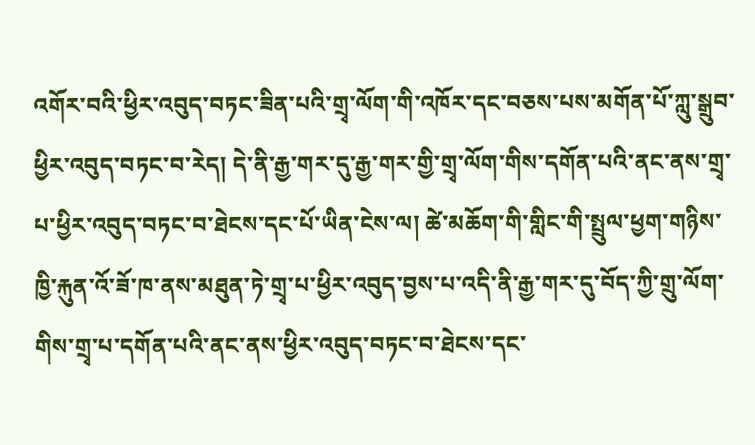འགོར་བའི་ཕྱིར་འབུད་བཏང་ཟིན་པའི་གྲྭ་ལོག་གི་འཁོར་དང་བཅས་པས་མགོན་པོ་ཀླུ་སྒྲུབ་ཕྱིར་འབུད་བཏང་བ་རེད། དེ་ནི་རྒྱ་གར་དུ་རྒྱ་གར་གྱི་གྲྭ་ལོག་གིས་དགོན་པའི་ནང་ནས་གྲྭ་པ་ཕྱིར་འབུད་བཏང་བ་ཐེངས་དང་པོ་ཡིན་ངེས་ལ། ཚེ་མཆོག་གི་གླིང་གི་སྤྲུལ་ཕྱག་གཉིས་ཁྱི་རྐུན་འོ་ཟོ་ཁ་ནས་མཐུན་ཏེ་གྲྭ་པ་ཕྱིར་འབུད་བྱས་པ་འདི་ནི་རྒྱ་གར་དུ་བོད་ཀྱི་གྲུ་ལོག་གིས་གྲྭ་པ་དགོན་པའི་ནང་ནས་ཕྱིར་འབུད་བཏང་བ་ཐེངས་དང་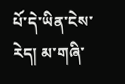པོ་དེ་ཡིན་ངེས་རེད། མ་གཞི་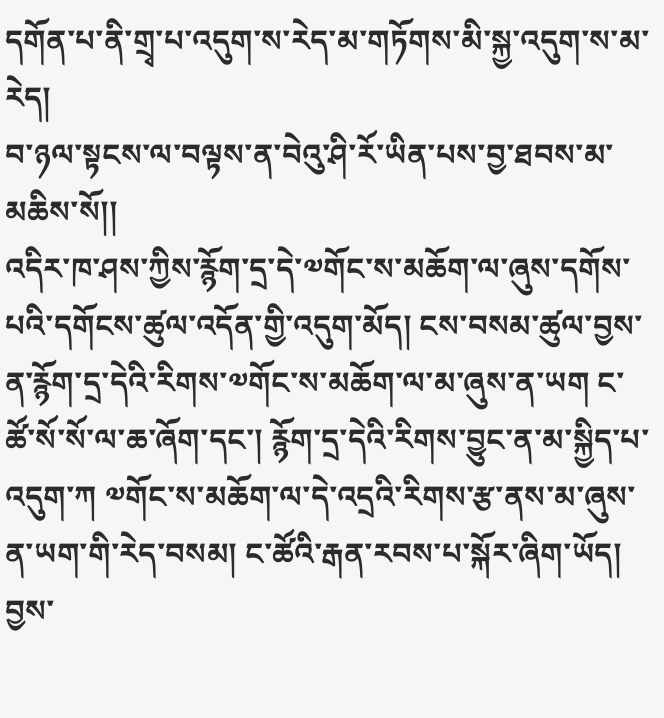དགོན་པ་ནི་གྲྭ་པ་འདུག་ས་རེད་མ་གཏོགས་མི་སྐྱ་འདུག་ས་མ་རེད།
བ་ཉལ་སྟངས་ལ་བལྟས་ན་བེའུ་ཤི་རོ་ཡིན་པས་བྱ་ཐབས་མ་མཆིས་སོ།།
འདིར་ཁ་ཤས་ཀྱིས་རྙོག་དྲ་དེ་༧གོང་ས་མཆོག་ལ་ཞུས་དགོས་པའི་དགོངས་ཚུལ་འདོན་གྱི་འདུག་མོད། ངས་བསམ་ཚུལ་བྱས་ན་རྙོག་དྲ་དེའི་རིགས་༧གོང་ས་མཆོག་ལ་མ་ཞུས་ན་ཡག ང་ཚོ་སོ་སོ་ལ་ཆ་ཞོག་དང་། རྙོག་དྲ་དེའི་རིགས་བྱུང་ན་མ་སྐྱིད་པ་འདུག་ཀ ༧གོང་ས་མཆོག་ལ་དེ་འདྲའི་རིགས་རྩ་ནས་མ་ཞུས་ན་ཡག་གི་རེད་བསམ། ང་ཚོའི་རྒན་རབས་པ་སྐོར་ཞིག་ཡོད། བྱས་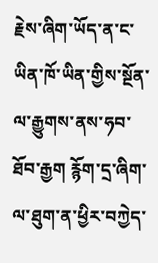རྗེས་ཞིག་ཡོད་ན་ང་ཡིན་ཁོ་ཡིན་གྱིས་སྔོན་ལ་རྒྱུགས་ནས་ཧབ་ཐོབ་རྒྱག རྙོག་དྲ་ཞིག་ལ་ཐུག་ན་ཕྱིར་བཀྱེད་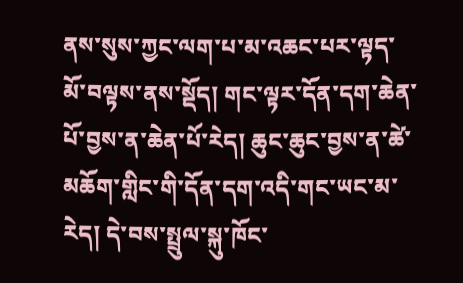ནས་སུས་ཀྱང་ལག་པ་མ་འཆང་པར་ལྟད་མོ་བལྟས་ནས་སྡོད། གང་ལྟར་དོན་དག་ཆེན་པོ་བྱས་ན་ཆེན་པོ་རེད། ཆུང་ཆུང་བྱས་ན་ཚེ་མཆོག་གླིང་གི་དོན་དག་འདི་གང་ཡང་མ་རེད། དེ་བས་སྤྲུལ་སྐུ་ཁོང་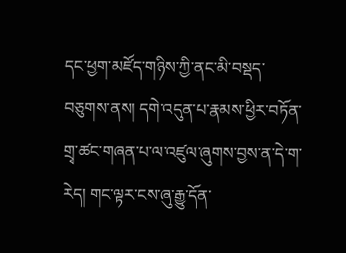དང་ཕྱག་མཛོད་གཉིས་ཀྱི་ནང་མི་བསྡད་བཅུགས་ནས། དགེ་འདུན་པ་རྣམས་ཕྱིར་བཏོན་གྲྭ་ཚང་གཞན་པ་ལ་འཛུལ་ཞུགས་བྱས་ན་དེ་ག་རེད། གང་ལྟར་ངས་ཞུ་རྒྱུ་དོན་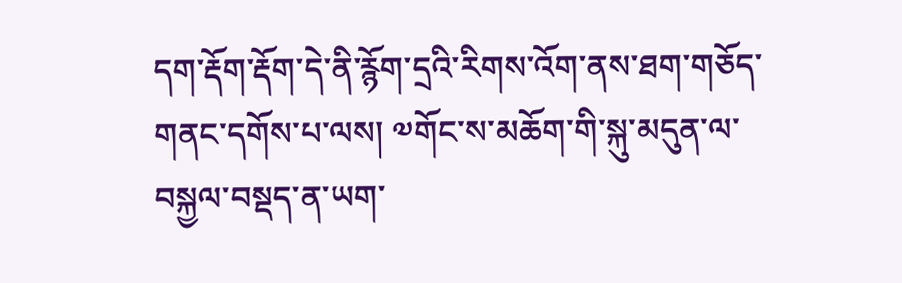དག་རྡོག་རྡོག་དེ་ནི་རྙོག་དྲའི་རིགས་འོག་ནས་ཐག་གཅོད་གནང་དགོས་པ་ལས། ༧གོང་ས་མཆོག་གི་སྐུ་མདུན་ལ་བསྐྱལ་བསྡད་ན་ཡག་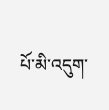པོ་མི་འདུག་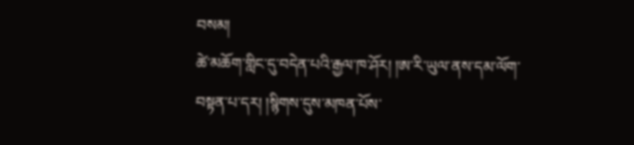བསམ།
ཚེ་མཆོག་གླིང་དུ་བདེན་པའི་རྒྱལ་ཁ་ཤོར། །ཨ་རི་ཡུལ་ནས་དམ་ལོག་བསྟན་པ་དར། །སྙིགས་དུས་མཁན་པོས་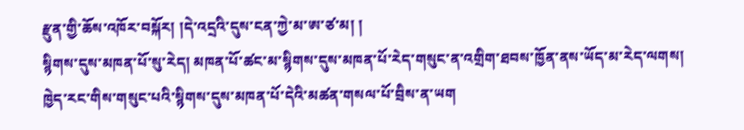རྫུན་གྱི་ཆོས་འཁོར་བསྐོར། །དེ་འདྲའི་དུས་ངན་ཀྱེ་མ་ཨ་ཙ་མ། །
སྙིགས་དུས་མཁན་པོ་སུ་རེད། མཁན་པོ་ཚང་མ་སྙིགས་དུས་མཁན་པོ་རེད་གསུང་ན་འགྲིག་ཐབས་ཁྱོན་ནས་ཡོད་མ་རེད་ལགས། ཁྱེད་རང་གིས་གསུང་པའི་སྙིགས་དུས་མཁན་པོ་དེའི་མཚན་གསལ་པོ་བྲིས་ན་ཡག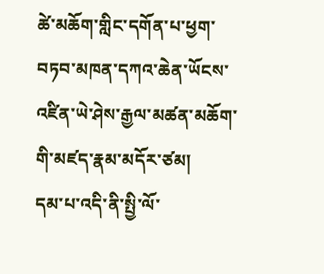ཚེ་མཆོག་གླིང་དགོན་པ་ཕྱག་བཏབ་མཁན་དཀའ་ཆེན་ཡོངས་འཛིན་ཡེ་ཤེས་རྒྱལ་མཚན་མཆོག་གི་མཛད་རྣམ་མདོར་ཙམ།
དམ་པ་འདི་ནི་སྤྱི་ལོ་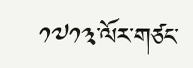༡༧༡༣་ལོར་གཙང་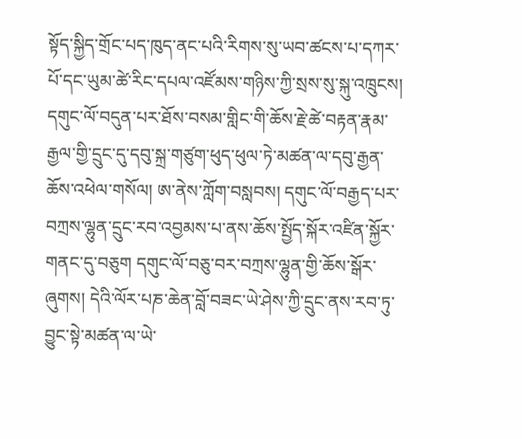སྟོད་སྐྱིད་གྲོང་པད་ཁུད་ནང་པའི་རིགས་སུ་ཡབ་ཚངས་པ་དཀར་པོ་དང་ཡུམ་ཚེ་རིང་དཔལ་འཛོམས་གཉིས་ཀྱི་སྲས་སུ་སྐུ་འཁྲུངས། དགུང་ལོ་བདུན་པར་ཐོས་བསམ་གླིང་གི་ཆོས་རྗེ་ཚེ་བརྟན་རྣམ་རྒྱལ་གྱི་དྲུང་དུ་དབུ་སྐྲ་གཙུག་ཕུད་ཕུལ་ཏེ་མཚན་ལ་དབུ་རྒྱན་ཆོས་འཕེལ་གསོལ། ཨ་ནེས་ཀློག་བསླབས། དགུང་ལོ་བརྒྱད་པར་བཀྲས་ལྷུན་དྲུང་རབ་འབྱམས་པ་ནས་ཆོས་སྤྱོད་སྐོར་འཛིན་སྐྱོར་གནང་དུ་བཅུག དགུང་ལོ་བཅུ་བར་བཀྲས་ལྷུན་གྱི་ཆོས་སྒོར་ཞུགས། དེའི་ལོར་པཎ་ཆེན་བློ་བཟང་ཡེ་ཤེས་ཀྱི་དྲུང་ནས་རབ་ཏུ་བྱུང་སྟེ་མཚན་ལ་ཡེ་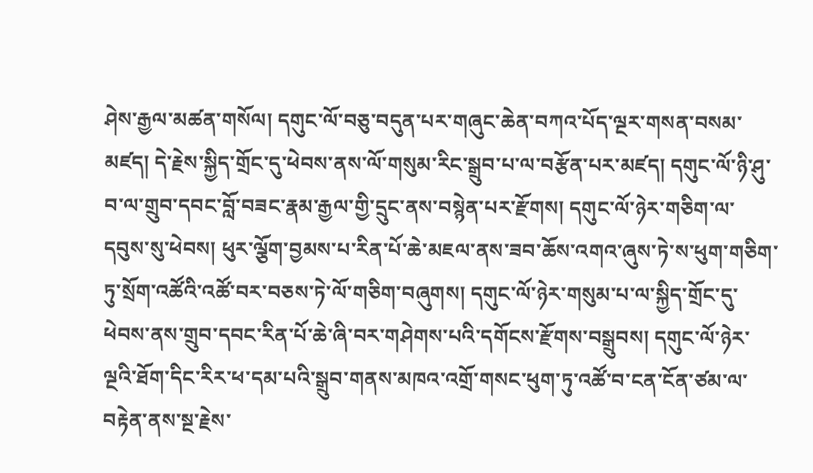ཤེས་རྒྱལ་མཚན་གསོལ། དགུང་ལོ་བཅུ་བདུན་པར་གཞུང་ཆེན་བཀའ་པོད་ལྔར་གསན་བསམ་མཛད། དེ་རྗེས་སྐྱིད་གྲོང་དུ་ཕེབས་ནས་ལོ་གསུམ་རིང་སྒྲུབ་པ་ལ་བརྩོན་པར་མཛད། དགུང་ལོ་ཉི་ཤུ་བ་ལ་གྲུབ་དབང་བློ་བཟང་རྣམ་རྒྱལ་གྱི་དྲུང་ནས་བསྙེན་པར་རྫོགས། དགུང་ལོ་ཉེར་གཅིག་ལ་དབུས་སུ་ཕེབས། ཕུར་ལྕོག་བྱམས་པ་རིན་པོ་ཆེ་མཇལ་ནས་ཟབ་ཆོས་འགའ་ཞུས་ཏེ་ས་ཕུག་གཅིག་ཏུ་སྲོག་འཚོའི་འཚོ་བར་བཅས་ཏེ་ལོ་གཅིག་བཞུགས། དགུང་ལོ་ཉེར་གསུམ་པ་ལ་སྐྱིད་གྲོང་དུ་ཕེབས་ནས་གྲུབ་དབང་རིན་པོ་ཆེ་ཞི་བར་གཤེགས་པའི་དགོངས་རྫོགས་བསྒྲུབས། དགུང་ལོ་ཉེར་ལྔའི་ཐོག་དིང་རིར་ཕ་དམ་པའི་སྒྲུབ་གནས་མཁའ་འགྲོ་གསང་ཕུག་ཏུ་འཚོ་བ་ངན་ངོན་ཙམ་ལ་བརྟེན་ནས་སྔ་རྗེས་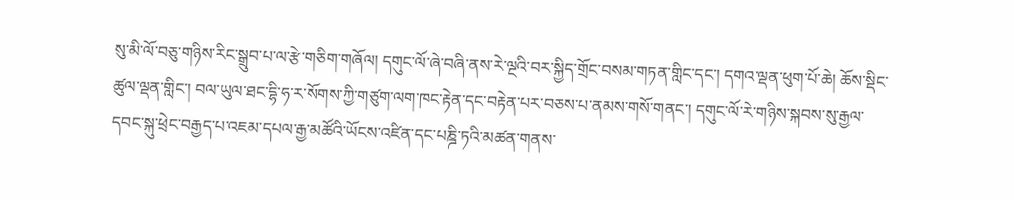སུ་མི་ལོ་བཅུ་གཉིས་རིང་སྒྲུབ་པ་ལ་རྩེ་གཅིག་གཞོལ། དགུང་ལོ་ཞེ་བཞི་ནས་རེ་ལྔའི་བར་སྐྱིད་གྲོང་བསམ་གཏན་གླིང་དང་། དགའ་ལྡན་ཕུག་པོ་ཆེ། ཆོས་སྡིང་ཚུལ་ལྡན་གླིང་། བལ་ཡུལ་ཐང་དྷི་ཧ་ར་སོགས་ཀྱི་གཙུག་ལག་ཁང་རྟེན་དང་བརྟེན་པར་བཅས་པ་ནམས་གསོ་གནང་། དགུང་ལོ་རེ་གཉིས་སྐབས་སུ་རྒྱལ་དབང་སྐུ་ཕྲེང་བརྒྱད་པ་འཇམ་དཔལ་རྒྱ་མཚོའི་ཡོངས་འཛིན་དང་པཎྜི་ཏའི་མཚན་གནས་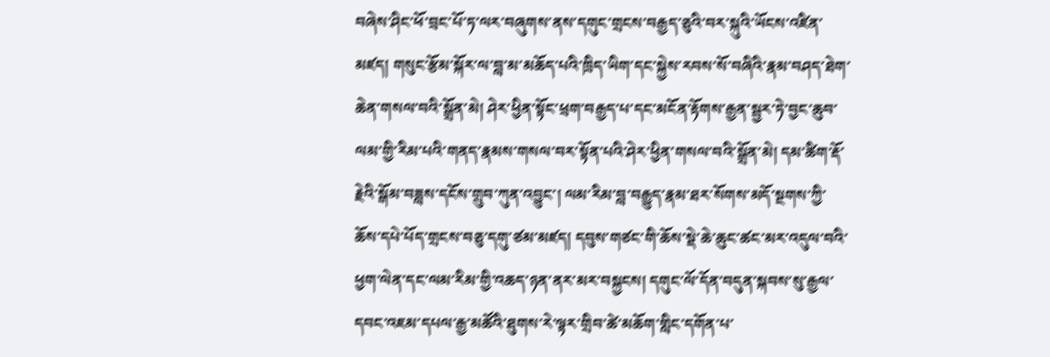བཞེས་ཤིང་ཕོ་བྲང་པོ་ཏ་ལར་བཞུགས་ནས་དགུང་གྲངས་བརྒྱད་ཅུའི་བར་སྐུའི་ཡོངས་འཛིན་མཛད། གསུང་རྩོམ་སྐོར་ལ་བླ་མ་མཆོད་པའི་ཁྲིད་ཡིག་དང་སྐྱེས་རབས་སོ་བཞིའི་རྣམ་བཤད་ཐེག་ཆེན་གསལ་བའི་སྒྲོན་མེ། ཤེར་ཕྱིན་སྟོང་ཕྲག་བརྒྱད་པ་དང་མངོན་རྟོགས་རྒྱན་སྦྱར་ཏེ་བྱང་ཆུབ་ལམ་གྱི་རིམ་པའི་གནད་རྣམས་གསལ་བར་སྟོན་པའི་ཤེར་ཕྱིན་གསལ་བའི་སྒྲོན་མེ། དམ་ཚིག་རྡོ་རྗེའི་སྒོམ་བཟླས་དངོས་གྲུབ་ཀུན་འབྱུང་། ལམ་རིམ་བླ་བརྒྱུད་རྣམ་ཐར་སོགས་མདོ་སྔགས་ཀྱི་ཆོས་དཔེ་པོད་གྲངས་བཅུ་དགུ་ཙམ་མཛད། དབུས་གཙང་གི་ཆོས་སྡེ་ཆེ་ཆུང་ཚང་མར་འདུལ་བའི་ཕྱག་ལེན་དང་ལམ་རིམ་གྱི་འཆད་ཉན་ནར་མར་བསྐྱངས། དགུང་ལོ་དོན་བདུན་སྐབས་སུ་རྒྱལ་དབང་འཇམ་དཔལ་རྒྱ་མཚོའི་ཐུགས་རེ་ལྟར་གྲིབ་ཚེ་མཆོག་གླིང་དགོན་པ་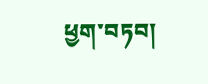ཕྱག་བཏབ།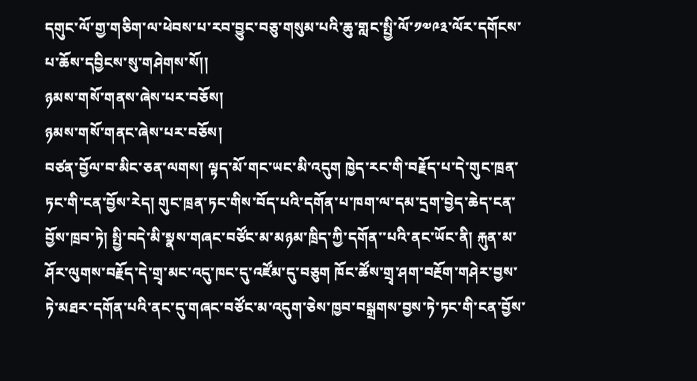དགུང་ལོ་གྱ་གཅིག་ལ་ཕེབས་པ་རབ་བྱུང་བཅུ་གསུམ་པའི་ཆུ་གླང་སྤྱི་ལོ་༡༧༩༣་ལོར་དགོངས་པ་ཆོས་དབྱིངས་སུ་གཤེགས་སོ།།
ཉམས་གསོ་གནས་ཞེས་པར་བཅོས།
ཉམས་གསོ་གནང་ཞེས་པར་བཅོས།
བཙན་བྱོལ་བ་མིང་ཅན་ལགས། ལྟད་མོ་གང་ཡང་མི་འདུག ཁྱེད་རང་གི་བརྗོད་པ་དེ་གུང་ཁྲན་ཏང་གི་ངན་བྱོས་རེད། གུང་ཁྲན་ཏང་གིས་བོད་པའི་དགོན་པ་ཁག་ལ་དམ་དྲག་བྱེད་ཆེད་ངན་བྱོས་ཁྲབ་ཏེ། སྤྱི་བདེ་མི་སྣས་གཞང་བཙོང་མ་མཉམ་ཁྲིད་ཀྱི་དགོན་་པའི་ནང་ཡོང་ནི། རྐུན་མ་ཤོར་ལུགས་བརྗོད་དེ་གྲྭ་མང་འདུ་ཁང་དུ་འཛོམ་དུ་བཅུག ཁོང་ཚོས་གྲྭ་ཤག་བརྔོག་གཤེར་བྱས་ཏེ་མཐར་དགོན་པའི་ནང་དུ་གཞང་བཙོང་མ་འདུག་ཅེས་ཁྱབ་བསྒྲགས་བྱས་ཏེ་ཏང་གི་ངན་བྱོས་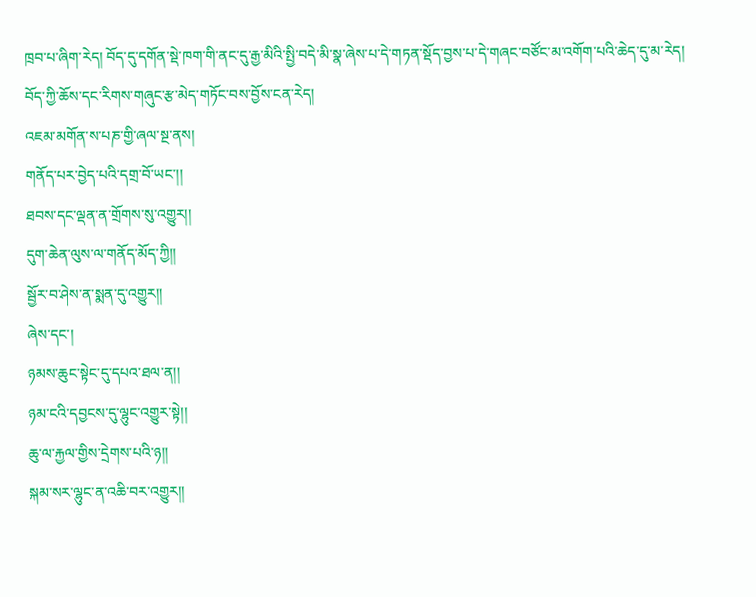ཁྲབ་པ་ཞིག་རེད། བོད་དུ་དགོན་སྡེ་ཁག་གི་ནང་དུ་རྒྱ་མིའི་སྤྱི་བདེ་མི་སྣ་ཞེས་པ་དེ་གཏན་སྡོད་བྱས་པ་དེ་གཞང་བཙོང་མ་འགོག་པའི་ཆེད་དུ་མ་རེད། བོད་ཀྱི་ཆོས་དང་རིགས་གཞུང་རྩ་མེད་གཏོང་བས་བྱོས་ངན་རེད།
འཇམ་མགོན་ས་པཎ་གྱི་ཞལ་སྔ་ནས།
གནོད་པར་བྱེད་པའི་དགྲ་བོ་ཡང་།།
ཐབས་དང་ལྡན་ན་གྲོགས་སུ་འགྱུར།།
དུག་ཆེན་ལུས་ལ་གནོད་མོད་ཀྱི།།
སྦྱོར་བ་ཤེས་ན་སྨན་དུ་འགྱུར།།
ཞེས་དང་།
ཉམས་ཆུང་སྟེང་དུ་དཔའ་ཐལ་ན།།
ཉམ་ངའི་དབྱངས་དུ་ལྷུང་འགྱུར་སྟེ།།
ཆུ་ལ་རྐྱལ་གྱིས་དྲེགས་པའི་ཉ།།
སྐམ་སར་ལྷུང་ན་འཆི་བར་འགྱུར།།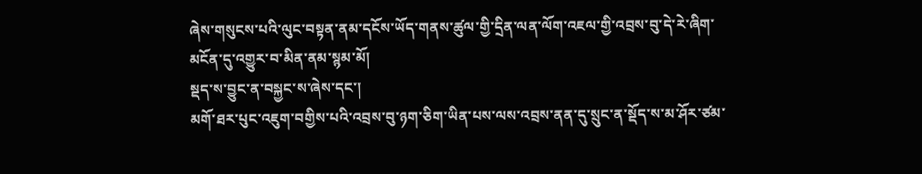ཞེས་གསུངས་པའི་ལུང་བསྟན་ནམ་དངོས་ཡོད་གནས་ཚུལ་གྱི་དྲིན་ལན་ལོག་འཇལ་གྱི་འབྲས་བུ་དེ་རེ་ཞིག་
མངོན་དུ་འགྱུར་བ་མིན་ནམ་སྙམ་མོ།
སྡད་ས་བྱུང་ན་བསྐྱང་ས་ཞེས་དང་།
མགོ་ཐར་པུང་འཇུག་བགྱིས་པའི་འབྲས་བུ་ཉག་ཅིག་ཡིན་པས་ལས་འབྲས་ནན་དུ་སྲུང་ན་སྡོད་ས་མ་ཤོར་ཙམ་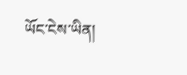ཡོང་ངེས་ཡིན།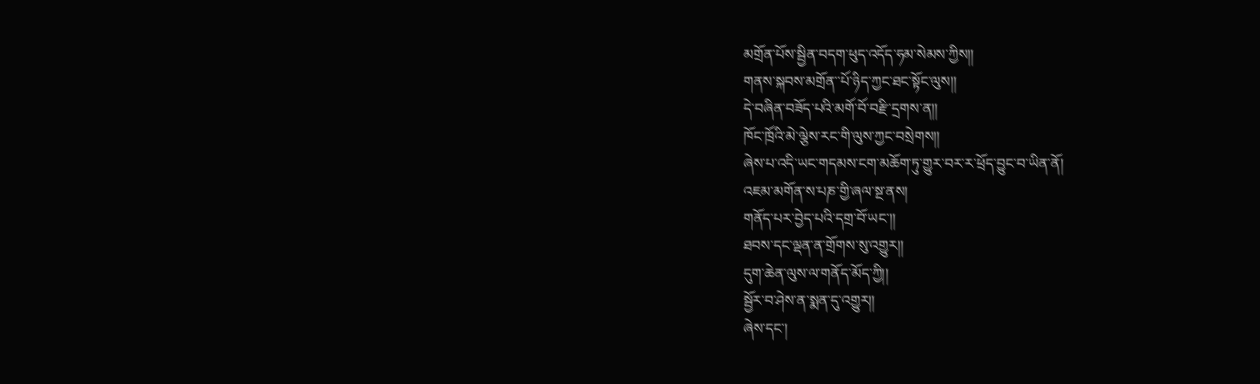མགྲོན་པོས་སྦྱིན་བདག་ཕུད་འདོད་ཧམ་སེམས་ཀྱིས།།
གནས་སྐབས་མགྲོན་་པོ་ཉིད་ཀྱང་ཐང་སྟོང་ལུས།།
དེ་བཞིན་བཟོད་པའི་མགོ་བོ་བརྫི་དྲགས་ན།།
ཁོང་ཁྲོའི་མེ་ལྕེས་རང་གི་ལུས་ཀྱང་བསྲེགས།།
ཞེས་པ་འདི་ཡང་གདམས་ངག་མཆོག་ཏུ་གྱུར་བར་ར་ཕྲོད་བྱུང་བ་ཡིན་ནོ།
འཇམ་མགོན་ས་པཎ་གྱི་ཞལ་སྔ་ནས།
གནོད་པར་བྱེད་པའི་དགྲ་བོ་ཡང་།།
ཐབས་དང་ལྡན་ན་གྲོགས་སུ་འགྱུར།།
དུག་ཆེན་ལུས་ལ་གནོད་མོད་ཀྱི།།
སྦྱོར་བ་ཤེས་ན་སྨན་དུ་འགྱུར།།
ཞེས་དང་།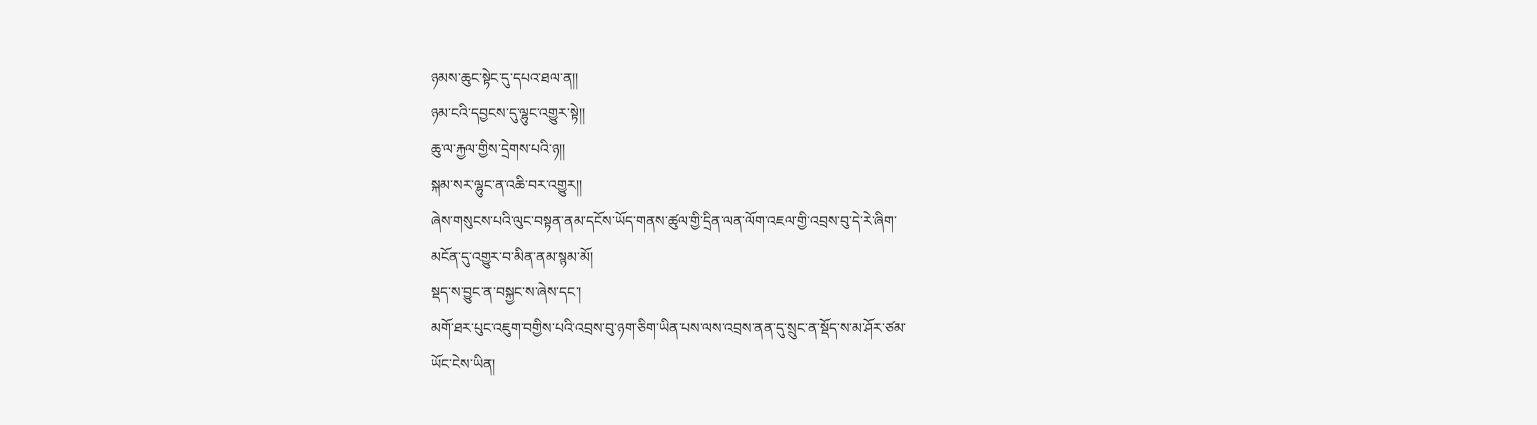ཉམས་ཆུང་སྟེང་དུ་དཔའ་ཐལ་ན།།
ཉམ་ངའི་དབྱངས་དུ་ལྷུང་འགྱུར་སྟེ།།
ཆུ་ལ་རྐྱལ་གྱིས་དྲེགས་པའི་ཉ།།
སྐམ་སར་ལྷུང་ན་འཆི་བར་འགྱུར།།
ཞེས་གསུངས་པའི་ལུང་བསྟན་ནམ་དངོས་ཡོད་གནས་ཚུལ་གྱི་དྲིན་ལན་ལོག་འཇལ་གྱི་འབྲས་བུ་དེ་རེ་ཞིག་
མངོན་དུ་འགྱུར་བ་མིན་ནམ་སྙམ་མོ།
སྡད་ས་བྱུང་ན་བསྐྱང་ས་ཞེས་དང་།
མགོ་ཐར་པུང་འཇུག་བགྱིས་པའི་འབྲས་བུ་ཉག་ཅིག་ཡིན་པས་ལས་འབྲས་ནན་དུ་སྲུང་ན་སྡོད་ས་མ་ཤོར་ཙམ་
ཡོང་ངེས་ཡིན།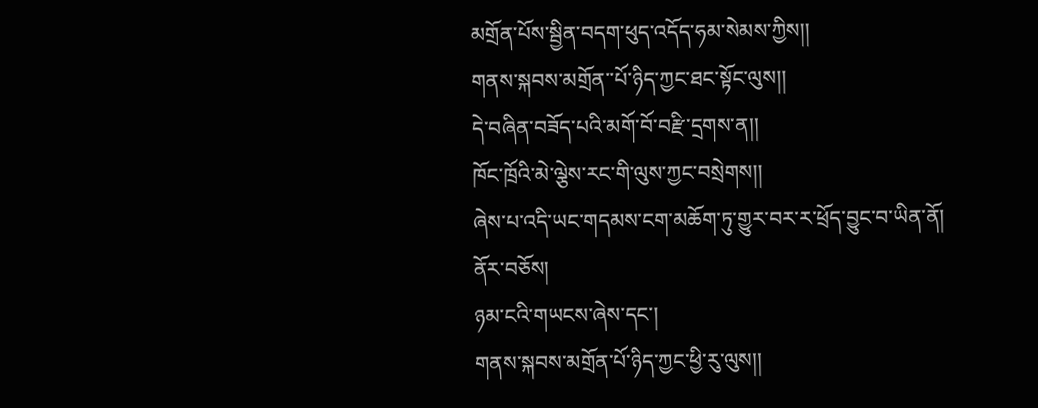མགྲོན་པོས་སྦྱིན་བདག་ཕུད་འདོད་ཧམ་སེམས་ཀྱིས།།
གནས་སྐབས་མགྲོན་་པོ་ཉིད་ཀྱང་ཐང་སྟོང་ལུས།།
དེ་བཞིན་བཟོད་པའི་མགོ་བོ་བརྫི་དྲགས་ན།།
ཁོང་ཁྲོའི་མེ་ལྕེས་རང་གི་ལུས་ཀྱང་བསྲེགས།།
ཞེས་པ་འདི་ཡང་གདམས་ངག་མཆོག་ཏུ་གྱུར་བར་ར་ཕྲོད་བྱུང་བ་ཡིན་ནོ།
ནོར་བཅོས།
ཉམ་ངའི་གཡངས་ཞེས་དང་།
གནས་སྐབས་མགྲོན་པོ་ཉིད་ཀྱང་ཕྱི་རུ་ལུས།།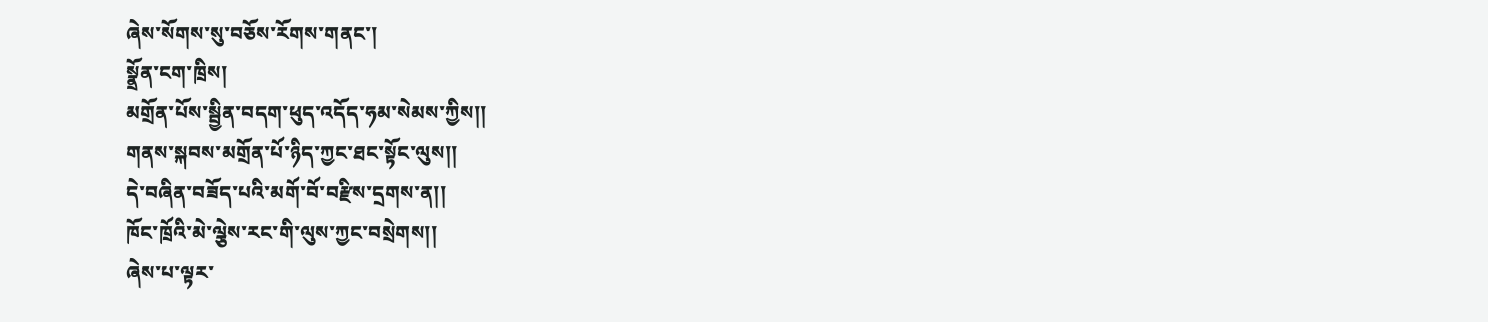ཞེས་སོགས་སུ་བཅོས་རོགས་གནང་།
སྣྲོན་ངག་ཁྲིས།
མགྲོན་པོས་སྦྱིན་བདག་ཕུད་འདོད་ཧམ་སེམས་ཀྱིས།།
གནས་སྐབས་མགྲོན་པོ་ཉིད་ཀྱང་ཐང་སྟོང་ལུས།།
དེ་བཞིན་བཟོད་པའི་མགོ་བོ་བརྫིས་དྲགས་ན།།
ཁོང་ཁྲོའི་མེ་ལྕེས་རང་གི་ལུས་ཀྱང་བསྲེགས།།
ཞེས་པ་ལྟར་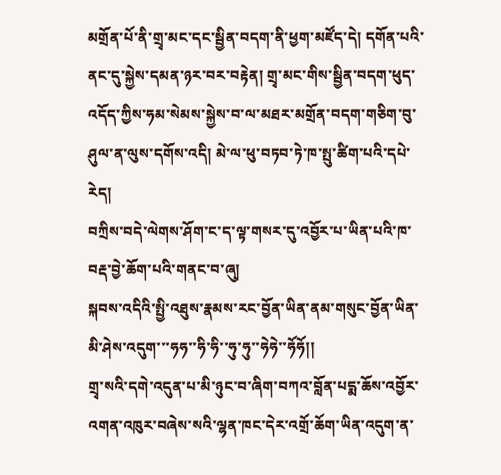མགྲོན་པོ་ནི་གྲྭ་མང་དང་སྦྱིན་བདག་ནི་ཕྱག་མཛོད་དེ། དགོན་པའི་ནང་དུ་སྐྱེས་དམན་ཉར་བར་བརྟེན། གྲྭ་མང་གིས་སྦྱིན་བདག་ཕུད་འདོད་ཀྱིས་ཧམ་སེམས་སྐྱེས་བ་ལ་མཐར་མགྲོན་བདག་གཅིག་བུ་ཤུལ་ན་ལུས་དགོས་འདི། མེ་ལ་ཕུ་བཏབ་ཏེ་ཁ་སྤུ་ཚིག་པའི་དཔེ་རེད།
བཀྲིས་བདེ་ལེགས་ཤོག་ང་ད་ལྟ་གསར་དུ་འབྱོར་པ་ཡིན་པའི་ཁ་བརྡ་བྱེ་ཆོག་པའི་གནང་བ་ཞུ།
སྐབས་འདིའི་སྤྱི་འཐུས་རྣམས་རང་བྱོན་ཡིན་ནམ་གསུང་བྱོན་ཡིན་མི་ཤེས་འདུག་་་ཧཧ་་ཧི་ཧི་་ཧུ་ཧུ་་ཧེཧེ་་ཧོཧོ།།
གྲྭ་སའི་དགེ་འདུན་པ་མི་ཉུང་བ་ཞིག་བཀའ་བློན་པདྨ་ཆོས་འབྱོར་འགན་འཁུར་བཞེས་སའི་ལྷན་ཁང་དེར་འགྲོ་ཆོག་ཡིན་འདུག་ན་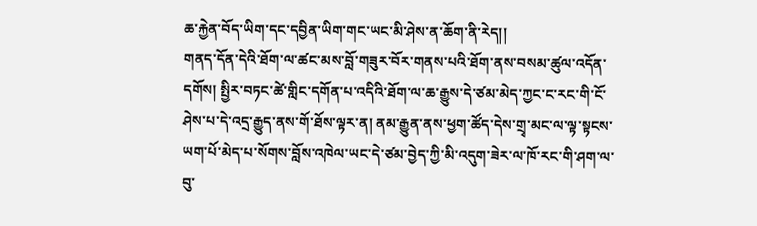ཆ་རྐྱེན་བོད་ཡིག་དང་དབྱིན་ཡིག་གང་ཡང་མི་ཤེས་ན་ཆོག་ནི་རེད།།
གནད་དོན་དེའི་ཐོག་ལ་ཚང་མས་བློ་གཟུར་བོར་གནས་པའི་ཐོག་ནས་བསམ་ཚུལ་འདོན་དགོས། སྤྱིར་བཏང་ཚེ་གླིང་དགོན་པ་འདིའི་ཐོག་ལ་ཆ་རྒྱུས་དེ་ཙམ་མེད་ཀྱང་ང་རང་གི་ངོ་ཤེས་པ་དེ་འདྲ་རྒྱུད་ནས་གོ་ཐོས་ལྟར་ན། ནམ་རྒྱུན་ནས་ཕྱག་ཚོད་དེས་གྲྭ་མང་ལ་ལྟ་སྟངས་ཡག་པོ་མེད་པ་སོགས་བློས་འཁེལ་ཡང་དེ་ཙམ་བྱེད་ཀྱི་མི་འདུག་ཟེར་ལ་ཁོ་རང་གི་ཤག་ལ་བུ་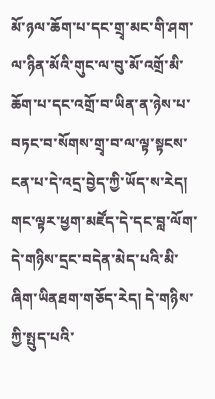མོ་ཉལ་ཆོག་པ་དང་གྲྭ་མང་གི་ཤག་ལ་ཉིན་མོའི་གུང་ལ་བུ་མོ་འགྲོ་མི་ཆོག་པ་དང་འགྲོ་བ་ཡིན་ན་ཉེས་པ་བཏང་བ་སོགས་གྲྭ་བ་ལ་ལྟ་སྟངས་ངན་པ་དེ་འདྲ་བྱེད་ཀྱི་ཡོད་ས་རེད། གང་ལྟར་ཕྱག་མཛོད་དེ་དང་བླ་ལོག་དེ་གཉིས་དྲང་བདེན་མེད་པའི་མི་ཞིག་ཡིནཐག་གཅོད་རེད། དེ་གཉིས་ཀྱི་སྤུད་པའི་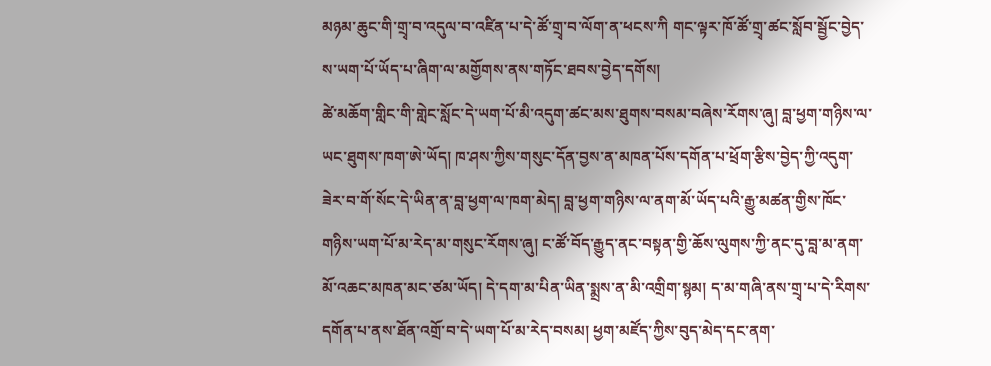མཉམ་ཆུང་གི་གྲྭ་བ་འདུལ་བ་འཛིན་པ་དེ་ཚོ་གྲྭ་བ་ལོག་ན་ཕངས་ཀི གང་ལྟར་ཁོ་ཚོ་གྲྭ་ཚང་སློབ་སྦྱོང་བྱེད་ས་ཡག་པོ་ཡོད་པ་ཞིག་ལ་མགྱོགས་ནས་གཏོང་ཐབས་བྱེད་དགོས།
ཚེ་མཆོག་གླིང་གི་གླེང་སློང་དེ་ཡག་པོ་མི་འདུག་ཚང་མས་ཐུགས་བསམ་བཞེས་རོགས་ཞུ། བླ་ཕྱག་གཉིས་ལ་ཡང་ཐུགས་ཁག་ཨེ་ཡོད། ཁ་ཤས་ཀྱིས་གསུང་དོན་བྱས་ན་མཁན་པོས་དགོན་པ་ཕྲོག་རྩིས་བྱེད་ཀྱི་འདུག་ཟེར་བ་གོ་སོང་དེ་ཡིན་ན་བླ་ཕྱག་ལ་ཁག་མེད། བླ་ཕྱག་གཉིས་ལ་ནག་མོ་ཡོད་པའི་རྒྱུ་མཚན་གྱིས་ཁོང་གཉིས་ཡག་པོ་མ་རེད་མ་གསུང་རོགས་ཞུ། ང་ཚོ་བོད་རྒྱུད་ནང་བསྟན་གྱི་ཆོས་ལུགས་ཀྱི་ནང་དུ་བླ་མ་ནག་མོ་འཆང་མཁན་མང་ཙམ་ཡོད། དེ་དག་མ་པིན་ཡིན་སྨྲས་ན་མི་འགྲིག་སྙམ། ད་མ་གཞི་ནས་གྲྭ་པ་དེ་རིགས་དགོན་པ་ནས་ཐོན་འགྲོ་བ་དེ་ཡག་པོ་མ་རེད་བསམ། ཕྱག་མཛོད་ཀྱིས་བུད་མེད་དང་ནག་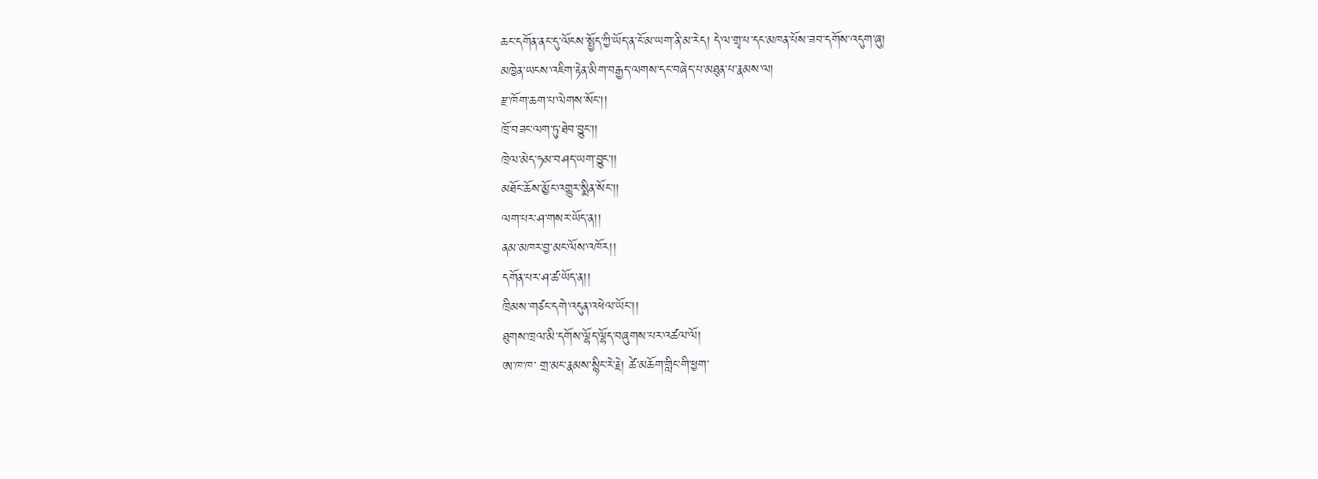ཆང་དགོན་ནང་དུ་ལོངས་སྤྱོད་ཀྱི་ཡོད་ན་ངོ་མ་ཡག་ནི་མ་རེད། དེ་ལ་གྲྭ་པ་དང་མཁན་པོས་ཟབ་དགོས་འདུག་ཞུ།
མཁྱེན་ཡངས་འཇིག་རྟེན་མིག་བརྒྱད་ལགས་དང་བཞེད་པ་མཐུན་པ་རྣམས་ལ།
རྫ་ཁོག་ཆག་པ་ལེགས་སོང་།།
ཁྲོ་བཟང་ལག་ཏུ་ཐེབ་བྱུང་།།
ཁྲེལ་མེད་ཧམ་བཤད་ཡག་བྱུང་།།
མཐོང་ཆོས་མྱོང་འགྱུར་སྨིན་སོང་།།
ལག་པར་ཤ་གསར་ཡོད་ན།།
ནམ་མཁར་བྱ་མང་ལོས་འཁོར།།
དགོན་པར་ཤ་ཚ་ཡོད་ན།།
ཁྲིམས་གཙང་དགེ་འདུན་འཕེལ་ཡོང་།།
ཐུགས་ཁྲལ་མི་དགོས་ལྷོད་ལྷོད་བཞུགས་པར་འཚལ་ལོ།
ཨ་ཁ་ཁ་ གྲ་མང་རྣམས་སྙིང་རེ་རྗེ། ཚེ་མཆོག་གླིང་གི་ཕྱག་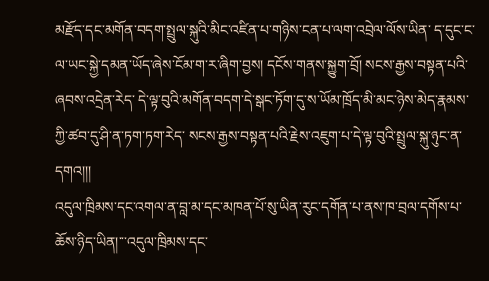མརྫོད་དང་མགོན་བདག་སྤྲུལ་སྐུའི་མིང་འཛིན་པ་གཉིས་ངན་པ་ལག་འབྲེལ་ལོས་ཡིན་ ད་དུང་ང་ལ་ཡང་སྐྱེ་དམན་ཡོད་ཞེས་ངོམ་ག་ར་ཞིག་བྱས། དངོས་གནས་སྐྱུག་བྲོ། སངས་རྒྱས་བསྟན་པའི་ཞབས་འདྲེན་རེད་ དེ་ལྟ་བུའི་མགོན་བདག་དེ་སྒང་ཏོག་དུ་ས་ཡོམ་ཁྲོད་མི་མང་ཉེས་མེད་རྣམས་ཀྱི་ཚབ་དུ་ཤི་ན་ཏག་ཏག་རེད་ སངས་རྒྱས་བསྟན་པའི་རྗེས་འཇུག་པ་དེ་ལྟ་བུའི་སྤྲུལ་སྐུ་ཉུང་ན་དགའ།།།
འདུལ་ཁྲིམས་དང་འགལ་ན་བླ་མ་དང་མཁན་པོ་སུ་ཡིན་རུང་དགོན་པ་ནས་ཁ་བྲལ་དགོས་པ་ཆོས་ཉིད་ཡིན།་་་འདུལ་ཁྲིམས་དང་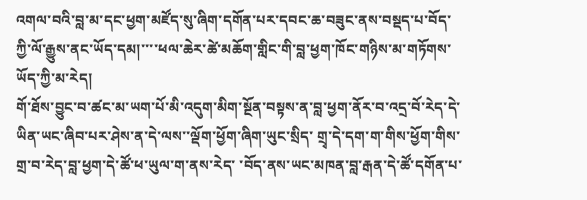འགལ་བའི་བླ་མ་དང་ཕྱག་མཛོད་སུ་ཞིག་དགོན་པར་དབང་ཆ་བཟུང་ནས་བསྡད་པ་བོད་ཀྱི་ལོ་རྒྱུས་ནང་ཡོད་དམ།་་་་ཕལ་ཆེར་ཚེ་མཆོག་གླིང་གི་བླ་ཕྱག་ཁོང་གཉིས་མ་གཏོགས་ཡོད་ཀྱི་མ་རེད།
གོ་ཐོས་བྱུང་བ་ཚང་མ་ཡག་པོ་མི་འདུག་མིག་སྔོན་བསྟས་ན་བླ་ཕྱག་ནོར་བ་འདྲ་བོ་རེད་དེ་ཡིན་ཡང་ཞིབ་པར་ཤེས་ན་དེ་ལས་་ལྡོག་ཕྱོག་ཞིག་ཡུང་སྲིད་ གྲྭ་དེ་དག་ག་གིས་ཕྱོག་གིས་གྲ་བ་རེད་བླ་ཕྱག་དེ་ཚོ་ཕ་ཡུལ་ག་ནས་རེད་ ་བོད་ནས་ཡང་མཁན་བླ་རྒན་དེ་ཚོ་དགོན་པ་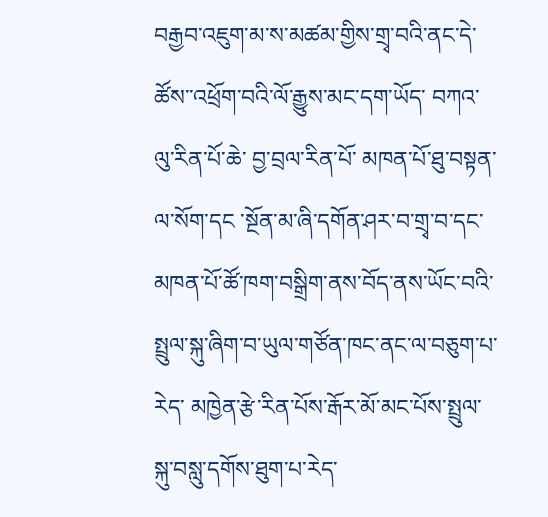བརྒྱབ་འཇུག་མ་ས་མཚམ་གྱིས་གྲྭ་བའི་ནང་དེ་ཚོས་་འཕྲོག་བའི་ལོ་རྒྱུས་མང་དག་ཡོད་ བཀའ་ལུ་རིན་པོ་ཆེ་ བྱ་བྲལ་རིན་པོ་ མཁན་པོ་ཐུ་བསྟན་ ལ་སོག་དང ་སྔོན་མ་ཞི་དགོན་ཤར་བ་གྲྭ་བ་དང་མཁན་པོ་ཚོ་ཁག་བསྒྲིག་ནས་བོད་ནས་ཡོང་བའི་སྤྲུལ་སྐུ་ཞིག་བ་ཡུལ་གཙོན་ཁང་ནང་ལ་བཅུག་པ་རེད་ མཁྱེན་རྩེ་རིན་པོས་རྒོར་མོ་མང་པོས་སྤྲུལ་སྐུ་བསླུ་དགོས་ཐུག་པ་རེད་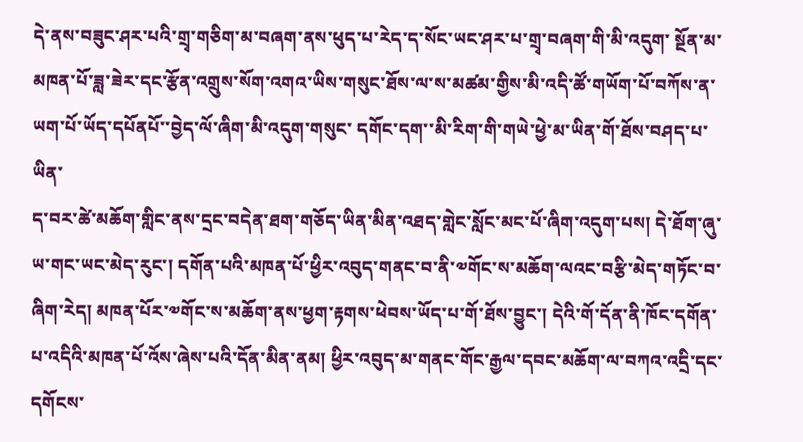དེ་ནས་བཟུང་ཤར་པའི་གྲྭ་གཅིག་མ་བཞག་ནས་ཕུད་པ་རེད་ད་སོང་ཡང་ཤར་པ་གྲྭ་བཞག་གི་མི་འདུག་ སྔོན་མ་མཁན་པོ་ཟླ་ཟེར་དང་རྩོན་འགྲུས་སོག་འགའ་ཡིས་གསུང་ཐོས་ལ་ས་མཚམ་གྱིས་མི་འདི་ཚོ་གཡོག་པོ་བཀོས་ན་ཡག་པོ་ཡོད་དཔོནཔོ་་བྱེད་ལོ་ཞིག་མི་འདུག་གསུང་ དགོང་དག་་མི་རིག་གི་གཡེ་ཕྱེ་མ་ཡིན་གོ་ཐོས་བཤད་པ་ཡིན་
ད་བར་ཚེ་མཆོག་གླིང་ནས་དྲང་བདེན་ཐག་གཅོད་ཡིན་མིན་འཐད་གླེང་སློང་མང་པོ་ཞིག་འདུག་པས། དེ་ཐོག་ཞུ་ཡ་གང་ཡང་མེད་རུང་། དགོན་པའི་མཁན་པོ་ཕྱིར་འབུད་གནང་བ་ནི་༧གོང་ས་མཆོག་ལའང་བརྩི་མེད་གཏོང་བ་ཞིག་རེད། མཁན་པོར་༧གོང་ས་མཆོག་ནས་ཕྱག་རྟགས་ཕེབས་ཡོད་པ་གོ་ཐོས་བྱུང་། དེའི་གོ་དོན་ནི་ཁོང་དགོན་པ་འདིའི་མཁན་པོ་འོས་ཞེས་པའི་དོན་མིན་ནམ། ཕྱིར་འབུད་མ་གནང་གོང་རྒྱལ་དབང་མཆོག་ལ་བཀའ་འདྲི་དང་དགོངས་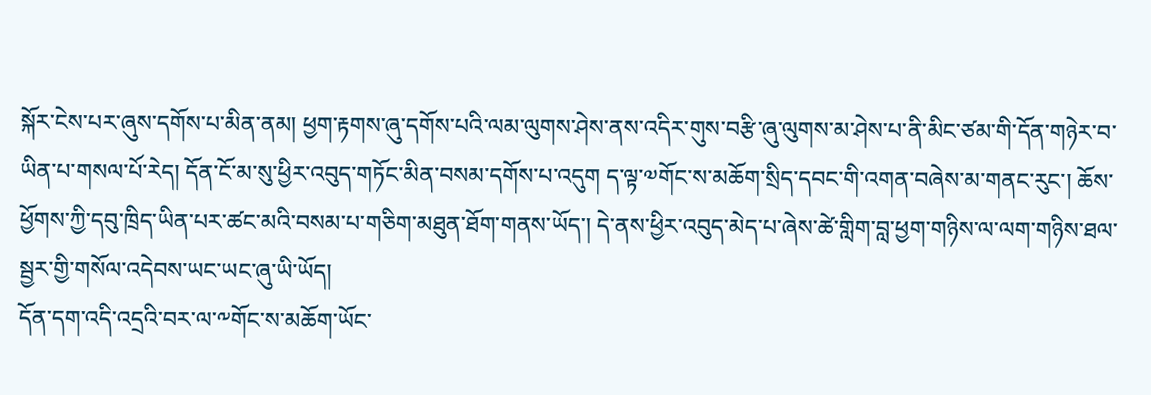སྐོར་ངེས་པར་ཞུས་དགོས་པ་མིན་ནམ། ཕྱག་རྟགས་ཞུ་དགོས་པའི་ལམ་ལུགས་ཤེས་ནས་འདིར་གུས་བརྩི་ཞུ་ལུགས་མ་ཤེས་པ་ནི་མིང་ཙམ་གི་དོན་གཉེར་བ་ཡིན་པ་གསལ་པོ་རེད། དོན་ངོ་མ་སུ་ཕྱིར་འབུད་གཏོང་མིན་བསམ་དགོས་པ་འདུག ད་ལྟ་༧གོང་ས་མཆོག་སྲིད་དབང་གི་འགན་བཞེས་མ་གནང་རུང་། ཆོས་ཕྱོགས་ཀྱི་དབུ་ཁྲིད་ཡིན་པར་ཚང་མའི་བསམ་པ་གཅིག་མཐུན་ཐོག་གནས་ཡོད་། དེ་ནས་ཕྱིར་འབུད་མེད་པ་ཞེས་ཚེ་གླིག་བླ་ཕྱག་གཉིས་ལ་ལག་གཉིས་ཐལ་སྦྱར་གྱི་གསོལ་འདེབས་ཡང་ཡང་ཞུ་ཡི་ཡོད།
དོན་དག་འདི་འདྲའི་བར་ལ་༸གོང་ས་མཆོག་ཡོང་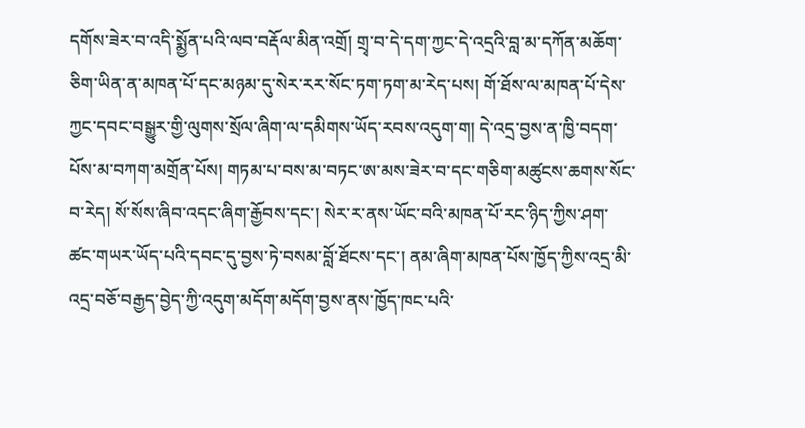དགོས་ཟེར་བ་འདི་སྨྱོན་པའི་ལབ་བརྡོལ་མིན་འགྲོ། གྲྭ་བ་དེ་དག་ཀྱང་དེ་འདྲའི་བླ་མ་དཀོན་མཆོག་ཅིག་ཡིན་ན་མཁན་པོ་དང་མཉམ་དུ་སེར་རར་སོང་ཏག་ཏག་མ་རེད་པས། གོ་ཐོས་ལ་མཁན་པོ་དེས་ཀྱང་དབང་བསྒྱུར་གྱི་ལུགས་སྲོལ་ཞིག་ལ་དམིགས་ཡོད་རབས་འདུག་ག། དེ་འདྲ་བྱས་ན་ཁྱི་བདག་པོས་མ་བཀག་མགྲོན་པོས། གཏམ་པ་བས་མ་བཏང་ཨ་མས་ཟེར་བ་དང་གཅིག་མཚུངས་ཆགས་སོང་བ་རེད། སོ་སོས་ཞིབ་འདང་ཞིག་རྒྱོབས་དང་། སེར་ར་ནས་ཡོང་བའི་མཁན་པོ་རང་ཉིད་ཀྱིས་ཤག་ཚང་གཡར་ཡོད་པའི་དབང་དུ་བྱས་ཏེ་བསམ་བློ་ཐོངས་དང་། ནམ་ཞིག་མཁན་པོས་ཁྱོད་ཀྱིས་འདྲ་མི་འདྲ་བཅོ་བརྒྱད་བྱེད་ཀྱི་འདུག་མདོག་མདོག་བྱས་ནས་ཁྱོད་ཁང་པའི་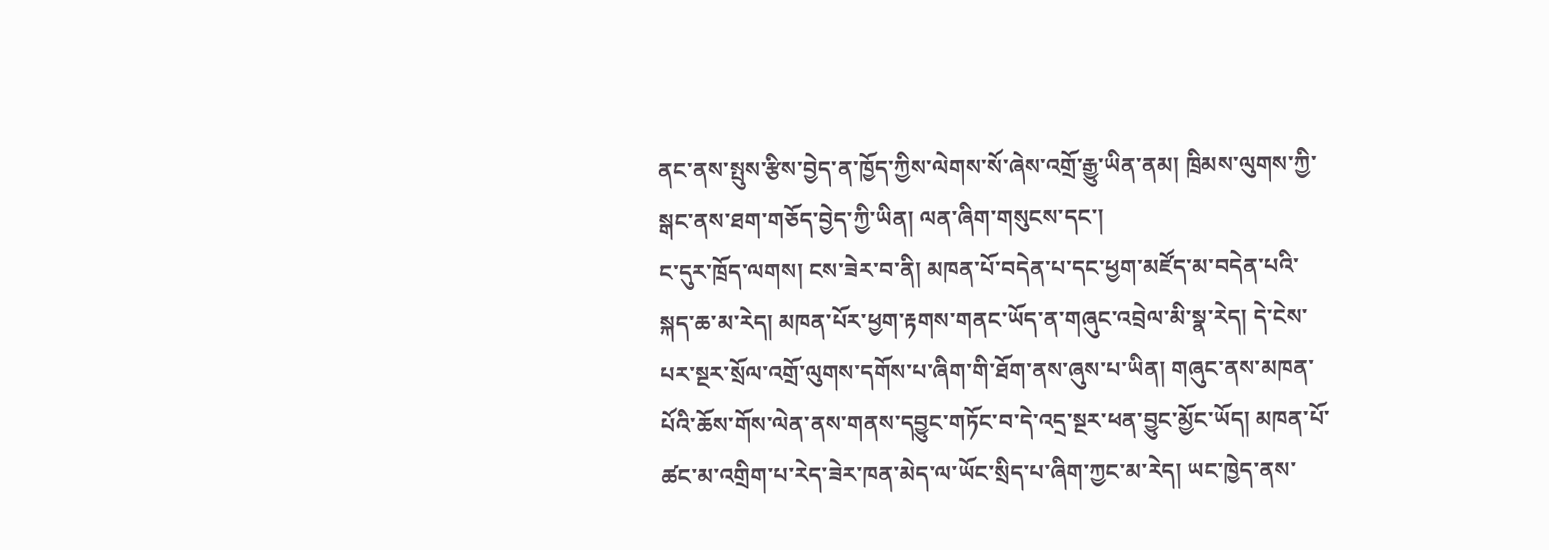ནང་ནས་སྤུས་རྩིས་བྱེད་ན་ཁྱོད་ཀྱིས་ལེགས་སོ་ཞེས་འགྲོ་རྒྱུ་ཡིན་ནམ། ཁྲིམས་ལུགས་ཀྱི་སྒང་ནས་ཐག་གཅོད་བྱེད་ཀྱི་ཡིན། ལན་ཞིག་གསུངས་དང་།
ང་དུར་ཁྲོད་ལགས། ངས་ཟེར་བ་ནི། མཁན་པོ་བདེན་པ་དང་ཕྱག་མཛོད་མ་བདེན་པའི་སྐད་ཆ་མ་རེད། མཁན་པོར་ཕྱག་རྟགས་གནང་ཡོད་ན་གཞུང་འབྲེལ་མི་སྣ་རེད། དེ་ངེས་པར་སྔར་སྲོལ་འགྲོ་ལུགས་དགོས་པ་ཞིག་གི་ཐོག་ནས་ཞུས་པ་ཡིན། གཞུང་ནས་མཁན་པོའི་ཆོས་གོས་ལེན་ནས་གནས་དབྱུང་གཏོང་བ་དེ་འདྲ་སྔར་ཕན་བྱུང་མྱོང་ཡོད། མཁན་པོ་ཚང་མ་འགྲིག་པ་རེད་ཟེར་ཁན་མེད་ལ་ཡོང་སྲིད་པ་ཞིག་ཀྱང་མ་རེད། ཡང་ཁྱེད་ནས་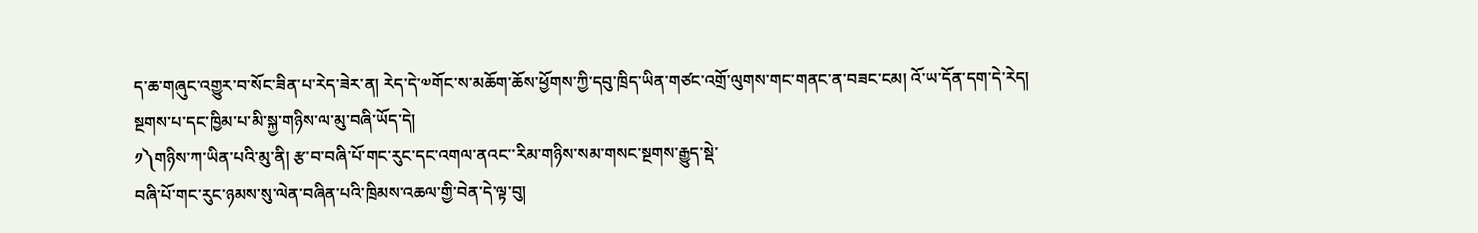ད་ཆ་གཞུང་འགྱུར་བ་སོང་ཟིན་པ་རེད་ཟེར་ན། རེད་དེ་༧གོང་ས་མཆོག་ཆོས་ཕྱོགས་ཀྱི་དབུ་ཁྲིད་ཡིན་གཙང་འགྲོ་ལུགས་གང་གནང་ན་བཟང་ངམ། འོ་ཡ་དོན་དག་དེ་རེད།
སྔགས་པ་དང་ཁྱིམ་པ་མི་སྐྱ་གཉིས་ལ་མུ་བཞི་ཡོད་དེ།
༡༽གཉིས་ཀ་ཡིན་པའི་མུ་ནི། རྩ་བ་བཞི་པོ་གང་རུང་དང་འགལ་ནའང་་རིམ་གཉིས་སམ་གསང་སྔགས་རྒྱུད་སྡེ་
བཞི་པོ་གང་རུང་ཉམས་སུ་ལེན་བཞིན་པའི་ཁྲིམས་འཆལ་གྱི་བེན་དེ་ལྟ་བུ།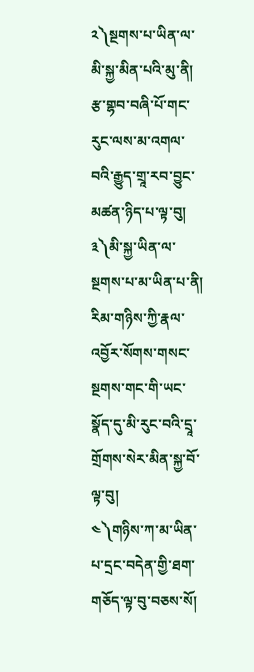༢༽སྔགས་པ་ཡིན་ལ་མི་སྐྱ་མིན་པའི་མུ་ནི། རྩ་གྷབ་བཞི་པོ་གང་རུང་ལས་མ་འགལ་བའི་རྒྱུད་གྲཱ་རབ་བྱུང་མཚན་ཉིད་པ་ལྟ་བུ།
༣༽མི་སྐྱ་ཡིན་ལ་སྔགས་པ་མ་ཡིན་པ་ནི།
རིམ་གཉིས་ཀྱི་རྣལ་འབྱོར་སོགས་གསང་སྔགས་གང་གི་ཡང་སྣོད་དུ་མི་རུང་བའི་དྲཱ་གྲོགས་སེར་མིན་སྐྱ་བོ་
ལྟ་བུ།
༤༽གཉིས་ཀ་མ་ཡིན་པ་དྲང་བདེན་གྱི་ཐག་གཅོད་ལྟ་བུ་བཅས་སོ།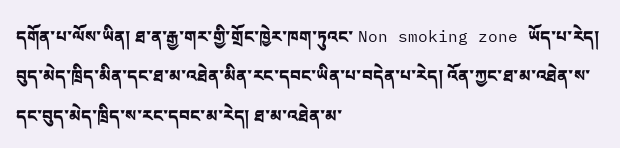དགོན་པ་ལོས་ཡིན། ཐ་ན་རྒྱ་གར་གྱི་གྲོང་ཁྱེར་ཁག་ཏུའང་ Non smoking zone ཡོད་པ་རེད། བུད་མེད་ཁྲིད་མིན་དང་ཐ་མ་འཐེན་མིན་རང་དབང་ཡིན་པ་བདེན་པ་རེད། འོན་ཀྱང་ཐ་མ་འཐེན་ས་དང་བུད་མེད་ཁྲིད་ས་རང་དབང་མ་རེད། ཐ་མ་འཐེན་མ་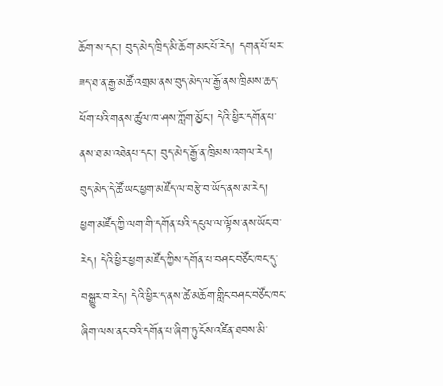ཆོག་ས་དང་། བུད་མེད་ཁྲིད་མི་ཆོག་མང་པོ་རེད། དགན་པོ་ཕར་ཟད་ཐ་ན་རྒྱ་མཚོ་འགྲམ་ནས་བུད་མེད་ལ་རྒྱོ་ནས་ཁྲིམས་ཆད་ཕོག་པའི་གནས་ཚུལ་ཁ་ཤས་ཀློག་མྱོང་། དེའི་ཕྱིར་དགོན་པ་ནས་ཐ་མ་འཐེནཔ་དང་། བུད་མེད་རྒྱོ་ན་ཁྲིམས་འགལ་རེད། བུད་མེད་དེ་ཚོ་ཡང་ཕྱག་མཛོད་ལ་བརྩེ་བ་ཡོད་ནས་མ་རེད། ཕྱག་མཛོད་ཀྱི་ལག་གི་དགོན་པའི་དངུལ་ལ་ལྟོས་ནས་ཡོང་བ་རེད། དེའི་ཕྱིར་ཕྱག་མཛོད་ཀྱིས་དགོན་པ་བཤང་བཙོང་ཁང་དུ་བསྒྱུར་བ་རེད། དེའི་ཕྱིར་ད་ནས་ཚེ་མཆོག་གླིང་བཤང་བཙོང་ཁང་ཞིག་ལས་ནང་བའི་དགོན་པ་ཞིག་ཏུ་ངོས་འཛིན་ཐབས་མི་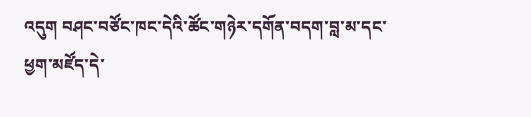འདུག བཤང་བཙོང་ཁང་དེའི་ཚོང་གཉེར་དགོན་བདག་བླ་མ་དང་ཕྱག་མཛོད་དེ་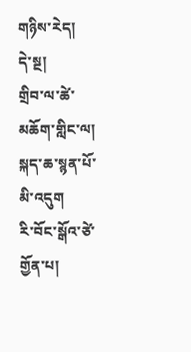གཉིས་རེད།
དེ་སྔ།
གྲིབ་ལ་ཚེ་མཆོག་གླིང་ལ།
སྐད་ཆ་སྙན་པོ་མི་འདུག
རི་བོང་སྒོའ་ཙེ་གྱོན་པ།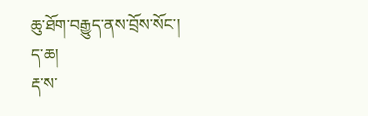ཆུ་ཐོག་བརྒྱུད་ནས་བྲོས་སོང་།
ད་ཆ།
རྡ་ས་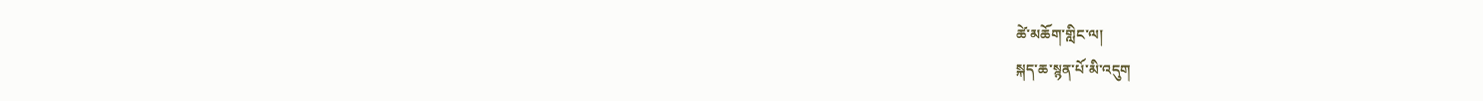ཚེ་མཆོག་གླིང་ལ།
སྐད་ཆ་སྙན་པོ་མི་འདུག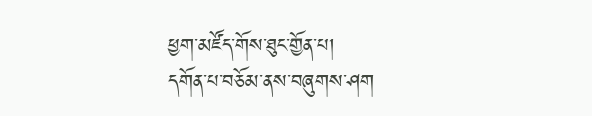ཕྱག་མཛོད་གོས་ཐུང་གྱོན་པ།
དགོན་པ་བཅོམ་ནས་བཞུགས་ཤག